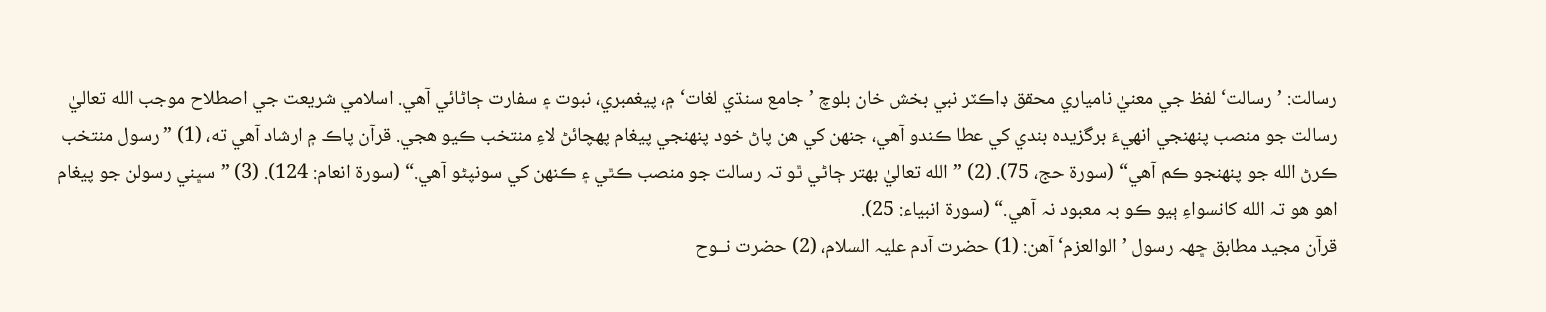رسالت: ’رسالت‘ لفظ جي معنيٰ نامياري محقق ڊاڪٽر نبي بخش خان بلوچ ’جامع سنڌي لغات‘ ۾، پيغمبري، نبوت ۽ سفارت ڄاڻائي آهي. اسلامي شريعت جي اصطلاح موجب الله تعاليٰ رسالت جو منصب پنھنجي انهيءَ برگزيده بندي کي عطا ڪندو آهي، جنهن کي هن پاڻ خود پنھنجي پيغام پهچائڻ لاءِ منتخب ڪيو هجي. قرآن پاڪ ۾ ارشاد آهي ته، (1) ”رسول منتخب ڪرڻ الله جو پنهنجو ڪم آهي“ (سورة حج، 75). (2) ”الله تعاليٰ بهتر ڄاڻي ٿو تہ رسالت جو منصب ڪٿي ۽ ڪنهن کي سونپڻو آهي.“ (سورة انعام: 124). (3) ”سڀني رسولن جو پيغام اهو هو تہ الله کانسواءِ ٻيو ڪو بہ معبود نہ آهي.“ (سورة انبياء: 25).
قرآن مجيد مطابق ڇھہ رسول ’الوالعزم‘ آهن: (1) حضرت آدم عليہ السلام، (2) حضرت نــوح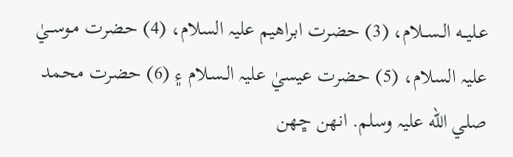عـليــه الـســلام، (3) حضرت ابراهيم عليہ السلام، (4) حضرت مـوســيٰ عليہ السلام، (5) حضرت عيسيٰ عليہ الـسـلام ۽ (6) حضرت محمد صلي الله عليہ وسلم. انهن ڇھن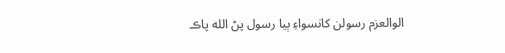الوالعزم رسولن کانسواءِ ٻيا رسول پڻ الله پاڪ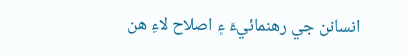انسانن جي رهنمائيءَ ۽ اصلاح لاءِ هن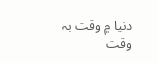دنيا ۾ وقت بہ وقت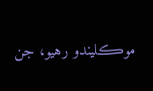موڪليندو رهيو، جن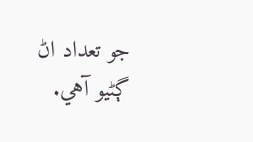جو تعداد اڻ ڳڻيو آهي.